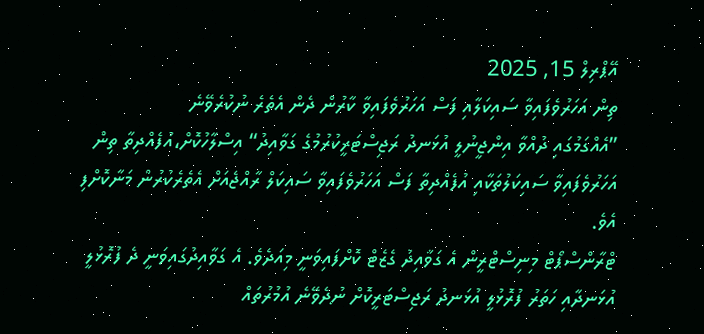އޭޕްރިލް 15, 2025
ތިން އަހަރުވެފައިވާ ސައިކަލާއި ފަސް އަހަރުވެފައިވާ ކާރުން ދެން އެތެރެ ނުކުރެވޭނެ
”އެއްގަމުގައި ދުއްވާ އިންޖީނުލީ އުޅަނދު ރަޖިސްޓަރީކުރުމުގެ ގަވާއިދު“ އިސްލާހުކޮށް،އުފެއްދިތާ ތިން އަހަރުވެފައިވާ ސައިކަލުތަކާއި އުފެއްދިތާ ފަސް އަހަރުވެފައިވާ ސައިކަލް ރާއްޖެއަށް އެތެރެކުރުން މަނާކޮށްފި އެވެ.
ޓްރާންސްޕޯޓް މިނިސްޓްރީން އެ ގަވާއިދު ގެޒެޓް ކޮށްފައިވަނީ މިއަދެވެ. އެ ގަވާއިދުގައިވަނީ ދެ ފުރޮޅުލީ އުޅަނދާއި ހަތަރު ފުރޮޅުލީ އުޅަނދު ރަޖިސްޓަރީކޮށް ނުދެވޭނެ އުމުރުތައް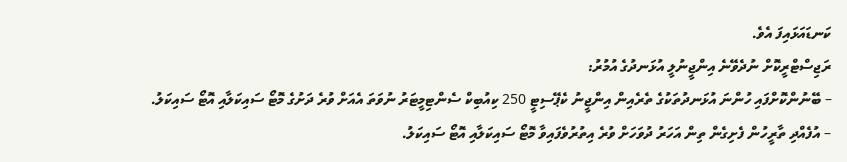ކަނޑައަޅައިފަ އެވެ.
ރަޖިސްޓްރީކޮށް ނުދެވޭނެ އިންޖީނުލީ އުޅަނދުގެ އުމުރު:
– ބޭނުންކޮށްފައި ހުންނަ އުޅަނދުތަކުގެ ތެރެއިން އިންޖީނު ކެޕޭސިޓީ 250 ކިއުބިކް ސެންޓިމީޓަރު ނުވަތަ އެއަށް ވުރެ ދަށުގެ މޮޓޯ ސައިކަލާއި އޮޓޯ ސައިކަލު.
– އުފެއްދި ތާރީހުން ފެށިގެން ތިން އަހަރު ދުވަހަށް ވުރެ އިތުރުވެފައިވާ މޮޓޯ ސައިކަލާއި އޮޓޯ ސައިކަލު.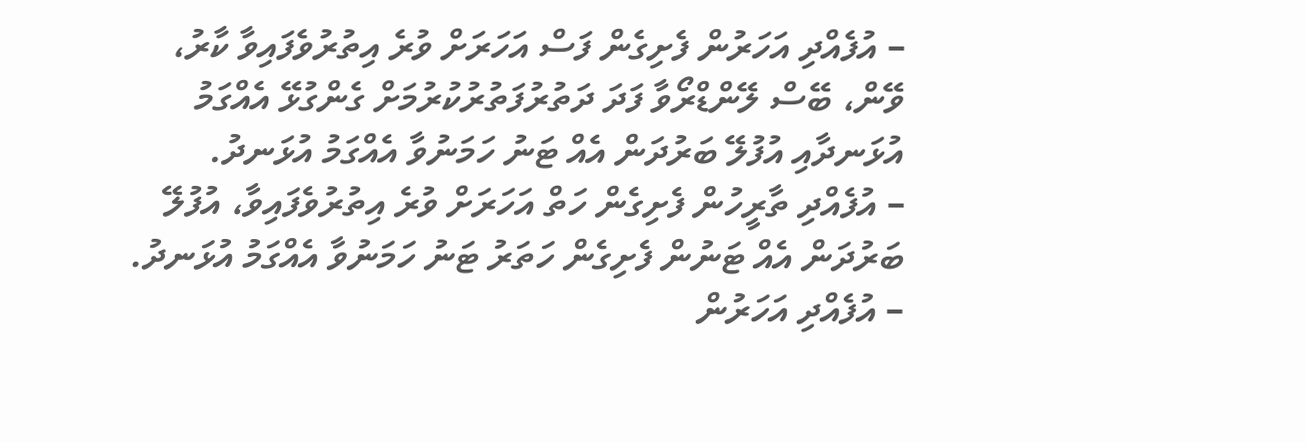– އުފެއްދި އަހަރުން ފެށިގެން ފަސް އަހަރަށް ވުރެ އިތުރުވެފައިވާ ކާރު، ވޭން، ބޭސް ލޭންޑްރޯވާ ފަދަ ދަތުރުފަތުރުކުރުމަށް ގެންގުޅޭ އެއްގަމު އުޅަނދާއި އުފުލޭ ބަރުދަން އެއް ޓަނު ހަމަނުވާ އެއްގަމު އުޅަނދު.
– އުފެއްދި ތާރީހުން ފެށިގެން ހަތް އަހަރަށް ވުރެ އިތުރުވެފައިވާ، އުފުލޭ ބަރުދަން އެއް ޓަނުން ފެށިގެން ހަތަރު ޓަނު ހަމަނުވާ އެއްގަމު އުޅަނދު.
– އުފެއްދި އަހަރުން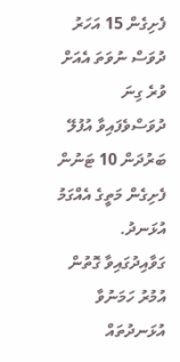ފެށިގެން 15 އަހަރު ދުވަސް ނުވަތަ އެއަށް ވުރެ ގިނަ ދުވަސްވެފައިވާ އުފުލޭ ބަރުދަން 10 ޓަނުން ފެށިގެން މަތީގެ އެއްގަމު އުޅަނދު.
ގަވާއިދުގައިވާ ގޮތުން އުމުރު ހަމަނުވާ އުޅަނދުތައް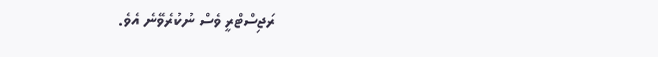ރަޖިސްޓްރީ ވެސް ނުކުރެވޭނެ އެވެ.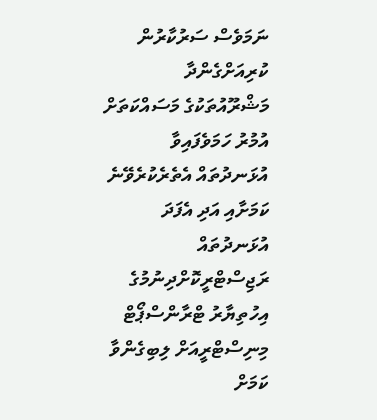ނަމަވެސް ސަރުކާރުން ކުރިއަށްގެންދާ މަޝްރޫއުތަކުގެ މަސައްކަތަށް އުމުރު ހަމަވެފައިވާ އުޅަނދުތައް އެތެރެކުރެވޭނެ ކަމަށާއި އަދި އެފަދަ އުޅަނދުތައް ރަޖިސްޓްރީކޮށްދިނުމުގެ އިހުތިޔާރު ޓްރާންސްޕޯޓް މިނިސްޓްރީއަށް ލިބިގެންވާ ކަމަށް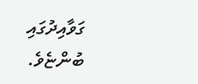ގަވާއިދުގައި ބުންޏެވެ.